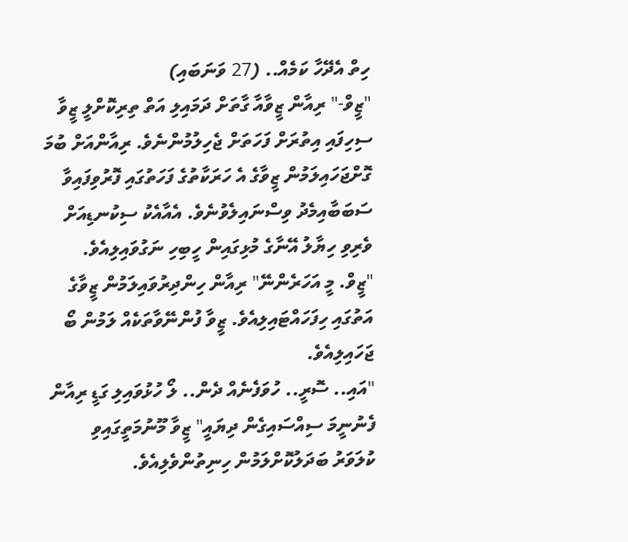ހިތް އެދޭހާ ކަމެއް.. (27 ވަނަބައި)
"ޒީވް-" ރިއާން ޒީވާއާ ގާތަށް ދަމައިލި އަތް ތިރިކޮށްލީ ޒީވާ ސިހިފައި އިތުރަށް ފަހަތަށް ޖެހިލުމުންނެވެ. ރިއާންއަށް ބުމަ ގޮށްޖަހައިލަމުން ޒީވާގެ އެ ހަރަކާތުގެ ފަހަތުގައި ފޮރުވިފައިވާ ސަބަބާއިމެދު ވިސްނައިލެވުނެވެ. އެއާއެކު ސިކުނޑިއަށް ވެރިވި ހިޔާލު އޭނާގެ މުޅިގައިން ހީބިހި ނަގުވައިލިއެވެ.
"ޒީވް. މީ އަހަރެންނޭ" ރިއާން ހިންދިރުވައިލަމުން ޒީވާގެ އަތުގައި ހިފަހައްޓައިލިއެވެ. ޒީވާ ފުންނޭވާތަކެއް ލަމުން ބޯ ޖަހައިލިއެވެ.
"އައި.. ސޮރީ.. ހުވަފެނެއް ދެން.. ލޯ ހުޅުވައިލި ގަޑީ ރިއާން ފެނުނީމަ ސިއްސައިގެން ދިޔައީ" ޒީވާ މޫނުމަތީގައިވި ކުލަވަރު ބަދަލުކޮށްލަމުން ހިނިތުންވެލިއެވެ.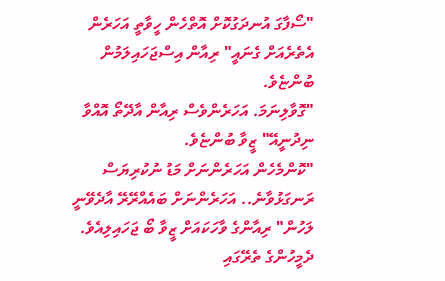"ސޯފާގަ އުނދަގުކޮށް އޮތްހެން ހީވާތީ އަހަރެން އެތެރެއަށް ގެނައީ" ރިއާން އިސްޖަހައިލަމުން ބުންޏެވެ.
"ގޮވާލިނަމަ. އަހަރެންވެސް ރިއާން އާދޭތޯ އޮއްވާ ނިދުނީއޭ" ޒީވާ ބުންޏެވެ.
"ކޮންމެހެން އަހަރެންނަށް މަޑު ނުކުރިޔަސް ރަނގަޅުވާނެ.. އަހަރެންނަށް ބައެއްރޭރޭ އާދެވޭނީ ލަހުން" ރިއާންގެ ވާހަކައަށް ޒީވާ ބޯ ޖަހައިލިއެވެ. ދެމީހުންގެ ތެރޭގައި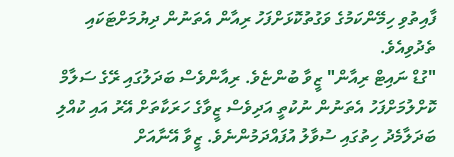ފާއިތުވި ހިމޭންކަމުގެ ވަގުތުކޮޅަށްފަހު ރިއާން އެތަނުން ދިޔުމަށްޓަކައި ތެދުވިއެވެ.
"ގުޑް ނައިޓް ރިއާން" ޒީވާ ބުންޏެވެ. ރިއާންވެސް ބަދަލުގައި ރޭގެ ސަލާމް ކޮށްލުމަށްފަހު އެތަނުން ނުކުތީ އަދިވެސް ޒީވާގެ ހަރަކާތަށް އޭރު އައި ކުއްލި ބަދަލާމެދު ހިތުގައި ސުވާލު އުފައްދަމުންނެވެ. ޒީވާ އޭނާއަށް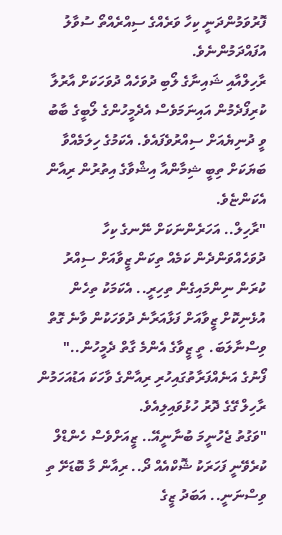ފޮރުވަމުންދަނީ ކިހާ ވަރެއްގެ ސިއްރެއްތޯ ސުވާލު އުފައްދަމުންނެވެ.
ރާހިލްއާއި ޝައިނާގެ ލޯބި ދުވަހެއް ދުވަހަކަށް އާރުލާ ކުރިފޯދެމުން އައިނަމަވެސް އެދެމީހުންގެ ލޯބީގެ ބާބު ވީ ދުނިޔެއަށް ސިއްރުވެފައެވެ. އެކަމުގެ ހިލަމެއްވާ ބަޔަކަށް ތިބީ ޝިމާންއާ އިޝްވާގެ އިތުރުން ރިއާން އެކަންޏެވެ.
"ރާހިލް.. އަހަރެންނަކަށް ނޭނގެ ކިހާ ދުވަހެއްވަންދެން ކަމެއް ތިކަން ޒީވާއަށް ސިއްރު ކުރަން ނިންމައިގެން ތިހިރީ.. އެކަމަކު ތިހެން އުޅެނިކޮށް ޒީވާއަށް ފަޅާއަރާނެ ދުވަހަކުން ވާނެ ގޮތް ވިސްނާލަބަ. ތީ ޒީވާގެ އެންމެ ގާތް ދެމީހުން.." ފޯނުގެ އަނެއްފަރާތުގައިހުރި ރިއާންގެ ވާހަކަ އަޑުއަހަމުން ރާހިލް ގޭގެ ދޮރު ހުޅުވައިލިއެވެ.
"ވަގުތު ޖެހުނީމަ ބުނާނީއޭ.. ޒީއަށްވެސް ހެންޑްލް ކުރެވޭނީ ފަހަރަކު ޝޮކްއެއް ދޯ.. ރިއާން މާ ބޮޑަށޭ ތި ވިސްނަނީ.. އަބަދު ޒީގެ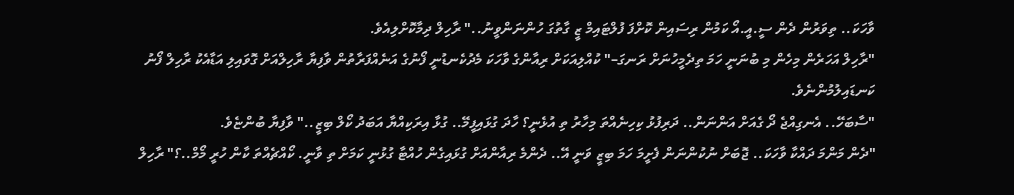ވާހަކަ.. ތިވަރުން ދެން ސީ.އީ.އޯ ކަމުން ރިސައިން ކޮށްފަ ފުލްޓައިމް ޒީ ގާތުގަ ހުންނަންވީނު.." ރާހިލް ދިމާކޮށްލިއެވެ.
"ރާހިލް އަހަރެން މިހެން މި ބުނަނީ ހަމަ ތިދެމީހުނަށް ރަނގަ–" ކުއްލިއަކަށް ރިއާންގެ ވާހަކަ މެދުކެނޑުނީ ފޯނުގެ އަނެއްފަރާތުން ވާފިޔާ ރާހިލްއަށް ގޮވައިލި އަޑާއެކު ރާހިލް ފޯނު ކަނޑައިލުމުންނެވެ.
"ސާބަހޭ.. އެނގިއްޖެ ދޯ ގެއަށް އަންނަން.. ދަރިފުޅު ކިހިނެއްތަ މިހާރު ތި އުޅެނީ؟ ހާދަ ގުޅައިފީމޭ.. ގުޅާ އިރަކިއްޔާ އަބަދު ކޯލް ބިޒީ.." ވާފިޔާ ބުންޏެވެ.
"ދެން މަންމަ ދައްކާ ވާހަކަ.. ޖޮބަށް ނުކުންނަން ފެށީމަ ހަމަ ބިޒީ ވަނީ އޭ.. ދެންމެ ރިއާންއަށް ގުޅައިގެން ހުއްޓާ ގުޅުނީ ކަމަށް ތި ވާނީ. ކޯއްޗެއްތަ ކާން ހުރީ މޯމް..؟" ރާހިލް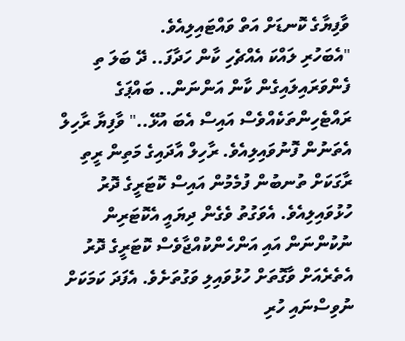ވާފިޔާގެ ކޮނޑަށް އަތް ވައްޓައިލިއެވެ.
"އެބަހުރި ލައްކަ އެއްޗެހި ކާން ހަދާފަ.. ދޭ ބަލަ ތި ފެންވަރައިލައިގެން ކާން އަންނަން.. ބައްޕަގެ ރައްޓެހިންތަކެއްވެސް އައިސް އެބަ އުޅޭ.." ވާފިޔާ ރާހިލް އެތަނުން ފޮނުވައިލިއެވެ. ރާހިލް އާދައިގެ މަތިން ރީތި ރާގަކަށް ތުނބުން ފުމެމުން އައިސް ކޮޓަރީގެ ދޮރު ހުޅުވައިލިއެވެ. އެވަގުތު ވެގެން ދިޔައީ އެކޮޓަރިން ނުކުންނަން އައި އަންހެންކުއްޖާވެސް ކޮޓަރީގެ ދޮރު އެތެރެއަށް ވާގޮތަށް ހުޅުވައިލި ވަގުތަށެވެ. އެފަދަ ކަމަކަށް ނުވިސްނައި ހުރި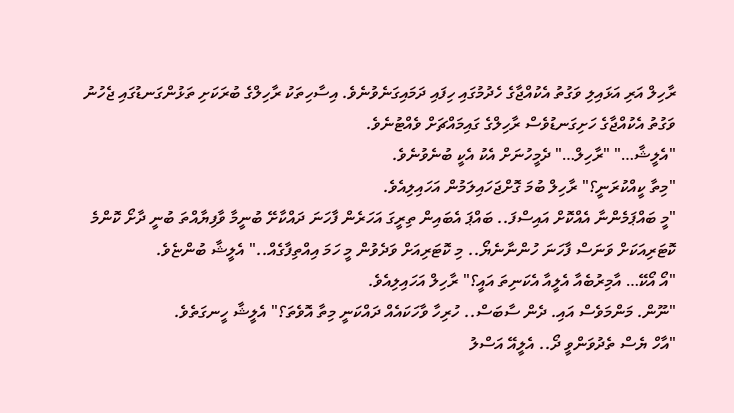ރާހިލް އަރި އަޅައިލި ވަގުތު އެކުއްޖާގެ ހެދުމުގައި ހިފައި ދަމައިގަނެވުނެވެ. އިސާހިތަކު ރާހިލްގެ ބުރަކަށި ތަޅުންގަނޑުގައި ޖެހުނު ވަގުތު އެކުއްޖާގެ ހަށިގަނޑުވެސް ރާހިލްގެ ގައިމައްޗަށް ވެއްޓުނެވެ.
"އެލީޝާ…" "ރާހިލް…" ދެމީހުނަށް އެކު އެކީ ބުނެވުނެވެ.
"މިތާ ކީއްކުރަނީ؟" ރާހިލް ބުމަ ގޮށްޖަހައިލަމުން އަހައިލިއެވެ.
"މީ ބައްޕަމެންނާ އެއްކޮށް އައިސްފަ.. ބައްޕަ އެބައިން ތިރީގަ އަހަރެން ފާހަނަ ދައްކާށޭ ބުނީމާ ވާފިޔާއްތަ ބުނީ ދާށޯ ކޮންމެ ކޮޓަރިއަކަށް ވަނަސް ފާހަނަ ހުންނާނެޔޯ.. މި ކޮޓަރިއަށް ވަދެވުން މީ ހަމަ އިއްތިފާގެއް.." އެލީޝާ ބުންޏެވެ.
"އޯ އޯކޭ… އާމިރުބެއާ އެލީއާ އެކަނިތަ އައީ؟" ރާހިލް އަހައިލިއެވެ.
"ނޫން. މަންމަވެސް އައި. ދެން ސާބަސް.. ހުރިހާ ވާހަކައެއް ދައްކަނީ މިތާ އޮވެތަ؟" އެލީޝާ ހީނގަތެވެ.
"އާހް ޔެސް ތެދުވަންވީ ދޯ.. އެލީއޭ އަސްލު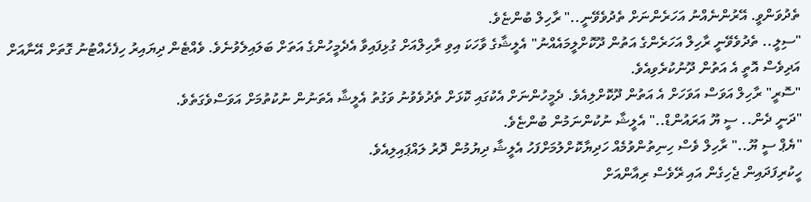ތެދުވަންވީ. އޭރުންނެއްނު އަހަރެންނަށް ތެދުވެވޭނީ.." ރާހިލް ބުންޏެވެ.
"ސިލީ.. ތެދުވެވޭނީ ރާހިލް އަހަރެންގެ އަތުން ދޫކޮށްލީމައެއްނު" އެލީޝާގެ ވާހަކަ އިވި ރާހިލްއަށް ގުޅިފައިވާ އެދެމީހުންގެ އަތަށް ބަލައިލެވުނެވެ. ވެއްޓެން ދިޔައިރު ހިފެހެއްޓުނު ގޮތަށް އޭނާއަށް އަދިވެސް އޮތީ އެ އަތުން ދޫނުކުރެވިއެވެ.
"ސޮރީ" ރާހިލް އަވަސް އަވަހަށް އެ އަތުން ދޫކޮށްލިއެވެ. ދެމީހުންނަށް އެކުގައި ކޮޅަށް ތެދުވެވުނު ވަގުތު އެލީޝާ އެތަނުން ނުކުތުމަށް އަވަސްވެގަތެވެ.
"ދަނީ ދެން.. ސީ ޔޫ އަރައުންޑް.." އެލީޝާ ނުކުންނަމުން ބުންޏެވެ.
"ޔެޕް ސީ ޔޫ.." ރާހިލް ވެސް ހިނިތުންވުމެއް ހަދިޔާކޮށްލުމަށްފަހު އެލީޝާ ދިޔުމުން ދޮރު ލައްޕައިލިއެވެ.
ހީކުރިފަދައިން ޖެހިގެން އައި ރޭވެސް ރިއާންއަށް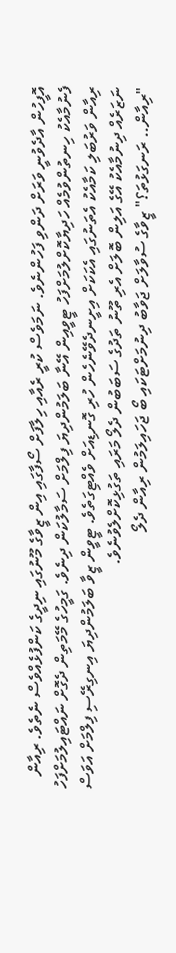އޮފީހުން އާދެވުނީ ވަރަށް ދަންވި ފަހުންނެވެ. ނަމަވެސް ކުރީ ރެއާއި ހިލާފަށް ސޯފާގައި އިން ޒީވާގެ މޫނުގައި ނިދީގެ ކަންފުޅެއްވެސް ނެތެވެ. ރިއާން ފެނުމާއެކު ހިނތުންވުމެއް ހަދިޔާކޮށްލުމަށްފަހު ޓީވީއިން އޭނާ ބަލަމުންދިޔަ ފިލްމަށް ސަމާލުކަން ދިނެވެ. ގަމީހުގެ މޭމަތިން ދެގޮށް ނައްޓައިލުމަށްފަހު ރިއާން ވަރުބަލި ކަމާއެކު އެތަނުގައި އެކަކަށް އިށީނދެވޭނެހެން ހުރި ގޮނޑިއަށް ވެއްޓިގަތެވެ. ޓީވީން ޒީވާ ބަލަމުންދިޔަ އިނގިރޭސި ފިލްމަށް އަވަސް ނަޒަރެއް ދިނުމާއެކު އޭގެ އަލިން ބޮލަށް އެރި ތޫނު ތަދުގެ ސަބަބުން ދެލޯ މަރައި ތަގުޅިކޮށްލެވުނެވެ.
"ރިއާން.. ރަނގަޅުތަ؟" ޒީވާގެ ސުވާލަށް ޖަވާބު ދިނުމަށްޓަކައި ބޯ ޖަހައިލަމުން ރިއާން ދެލޯ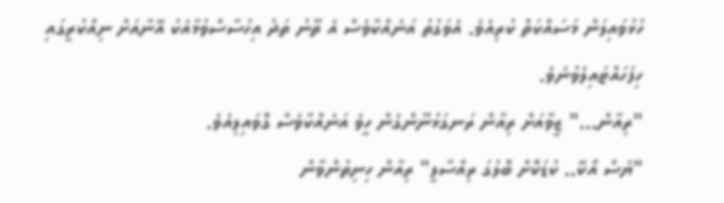ހުޅުވައިލަން މަސައްކަތް ކުރިއެވެ. އެވަގުތު އަނެއްކާވެސް އެ ތޫނު ތަދު އިހުސާސްވުމާއެކު އޭނާއަށް ނިއްކުރީގައި ހިފަހައްޓައިލެވުނެވެ.
"ރިއާން…" ޒީވާއަށް ރިއާން ރަނގަޅުނޫންގެން ހީވެ އަނެއްކާވެސް ގޮވައިލިއެވެ.
"ޔެސް އޯކޭ.. ކުޑަކޮށް ބޮލުގަ ރިއްސާލީ" ރިއާން ހިނިތުންވާން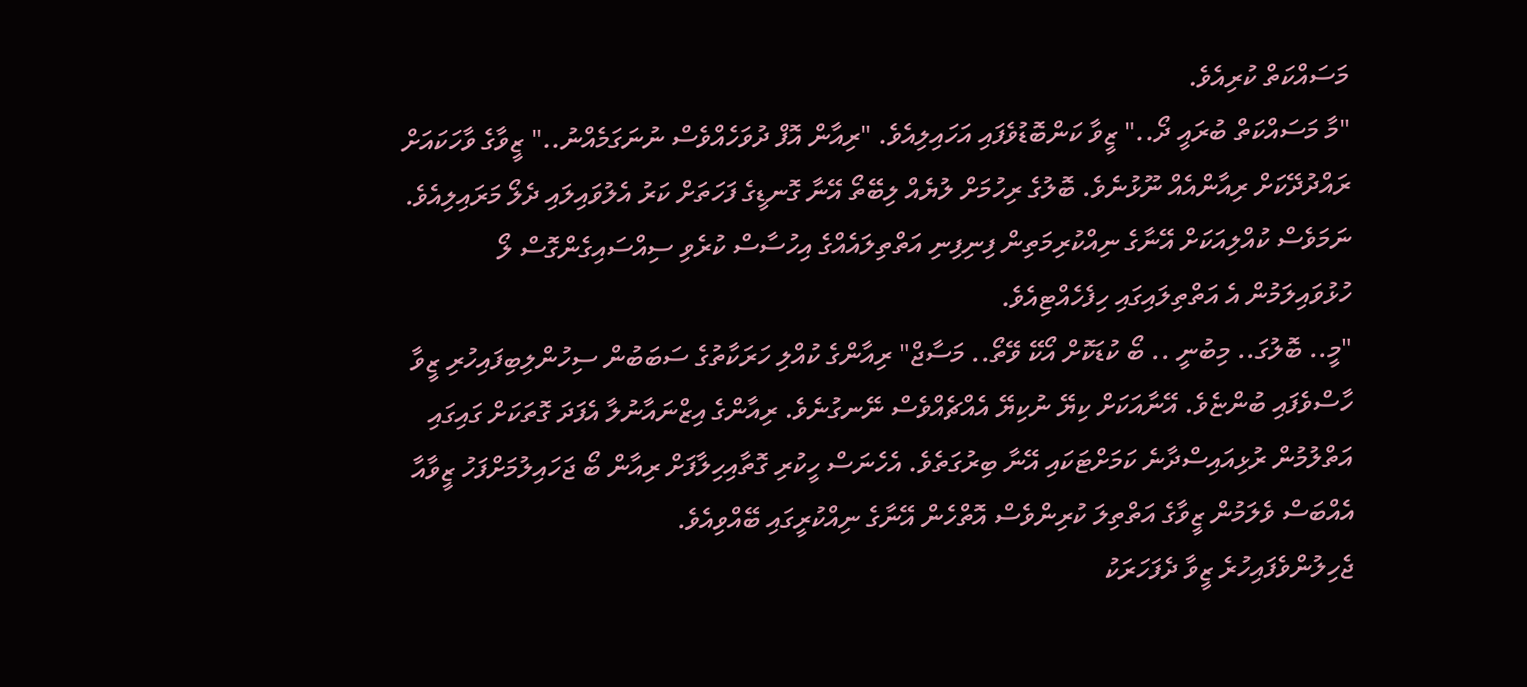މަސައްކަތް ކުރިއެވެ.
"މާ މަސައްކަތް ބުރައީ ދޯ.." ޒީވާ ކަންބޮޑުވެފައި އަހައިލިއެވެ. "ރިއާން އޮފް ދުވަހެއްވެސް ނުނަގަމެއްނު.." ޒީވާގެ ވާހަކައަށް ރައްދުދޭކަށް ރިއާންއެއް ނޫޅުނެވެ. ބޮލުގެ ރިހުމަށް ލުޔެއް ލިބޭތޯ އޭނާ ގޮނޑީގެ ފަހަތަށް ކަރު އެލުވައިލައި ދެލޯ މަރައިލިއެވެ. ނަމަވެސް ކުއްލިއަކަށް އޭނާގެ ނިއްކުރިމަތިން ފިނިފިނި އަތްތިލައެއްގެ އިހުސާސް ކުރެވި ސިއްސައިގެންގޮސް ލޯ ހުޅުވައިލަމުން އެ އަތްތިލައިގައި ހިފެހެއްޓިއެވެ.
"މީ.. ބޮލުގަ.. މިބުނީ .. ބޯ ކުޑަކޮށް އޯކޭ ވޭތޯ.. މަސާޖް" ރިއާންގެ ކުއްލި ހަރަކާތުގެ ސަބަބުން ސިހުންލިބިފައިހުރި ޒީވާ ހާސްވެފައި ބުންޏެވެ. އޭނާއަކަށް ކިޔޭ ނުކިޔޭ އެއްޗެއްވެސް ނޭނގުނެވެ. ރިއާންގެ އިޒްނައާނުލާ އެފަދަ ގޮތަކަށް ގައިގައި އަތްލުމުން ރުޅިއައިސްދާނެ ކަމަށްޓަކައި އޭނާ ބިރުގަތެވެ. އެހެނަސް ހީކުރި ގޮތާއިހިލާފަށް ރިއާން ބޯ ޖަހައިލުމަށްފަހު ޒީވާއާ އެއްބަސް ވެލަމުން ޒީވާގެ އަތްތިލަ ކުރިންވެސް އޮތްހެން އޭނާގެ ނިއްކުރީގައި ބޭއްވިއެވެ.
ޖެހިލުންވެފައިހުރެ ޒީވާ ދެފަހަރަކު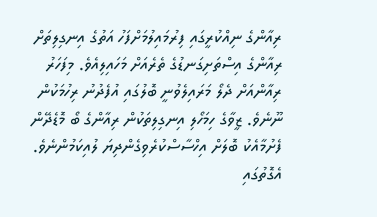ރިއާންގެ ނިއްކުރީގައި ފިރުމައިލުމަށްފަހު އަތުގެ އިނގިލިތަށް ރިއާންގެ އިސްތަށިގަނޑުގެ ތެރެއަށް މަހައިލިއެވެ. މިފަހަރު ރިއާންއަށް ދެލޯ މަރައިލެވުނީ ބޮލުގައި އުފެދުނު ރިހުމަކުން ނޫނެވެ. ޒީވާގެ ހިމަހޯލި އިނގިލިތަކުން ރިއާންގެ ބޯ މޮޑެދޭން ފެށުމާއެކު ބޮލަށް އިހްސާސްކުރެވިގެންދިޔަ ލުއިކަމުންނެވެ. އެގޮތުގައި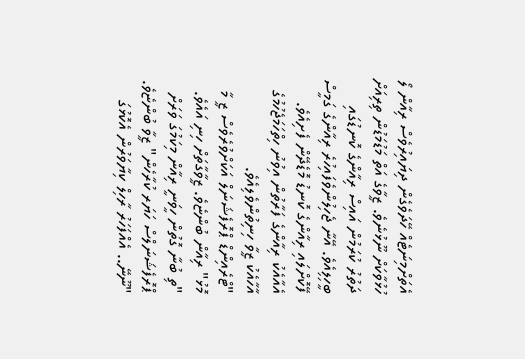އެތަށްމިނަޓެއް ހޭދަވެގެން ދިޔައިރުވެސް ރިއާން ލޯ ހުޅުވާކަށް ނޫޅުނެވެ. ޒީވާގެ އަތް މަޑުމަޑުން ތިރިއަށް ދަތުރު ކުރަމުން އައިސް ރިއާންގެ ކޮނޑުގައި ބީހިލިއެވެ. އޭނާ ޖެހިލުންވެފައިހުރެ ރިއާންގެ ގަމީސް ފޭކޮށްލައި ރިއާންގެ ކޮނޑު މޮޑެދޭން ފެށިއެވެ. އެއާއެކު ރިއާންގެ ފަރާތުން އިވުނު ހިތްހަމަޖެހުމުގެ އާހާއެކު ޒީވާ ހިނިތުންވެލިއެވެ.
"ޓްރެއިންޑް ޕްރޮފެޝަނަލް އަކަށްވުރެވެސް ޒީ މާ މޮޅު" ރިއާން ބުންޏެވެ. ޒީވާގާތަށް ހިނި އައެވެ.
"ތި ބުނާ ގޮތުން ހީވަނީ ރިއާން މިކަމުގަ ވަރަށް ޕްރޮފެޝަނަލްސް ހަޔަރ ކުރާހެން" ޒީވާ ބުންޏެވެ.
"ނޫނޭ.. އެއްފަހަރު ރާހިލް ކިޔާވަރުން އެކޮޅުގަ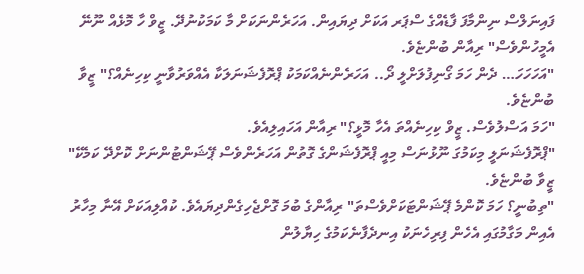ފައިނަލްސް ނިންމާފަ ފާޑެއްގެ ސްޕަރ އަކަށް ދިޔައިން. އަހަރެންނަކަށް މާ ކަމަކުނުދޭ. ޒީވް ހާ މޮޅެއް ނޫނޭ އެމީހުންވެސް" ރިއާން ބުންޏެވެ.
"އަހަހަހަ… ދެން ހަމަ ގޯނިފުލަށްލީ ދޯ.. އަހަރެންނެއްކަމަކު ޕްރޮފެޝަނަލަކާ އެއްވަރުވާނީ ކިހިނެއް؟" ޒީވާ ބުންޏެވެ.
"ހަމަ އަސްލުވެސް. ޒީވް ކިހިނެއްތަ އެހާ މޮޅީ؟" ރިއާން އަހައިލިއެވެ.
"ޕްރޮފެޝަނަލީ މިކަމުގަ ނޫޅުނަސް މިއީ ޕްރޮފެޝަންގެ ގޮތުން އަހަރެންވެސް ޕޭޝަންޓުންނަށް ކޮށްދޭ ކަމެކޭ" ޒީވާ ބުންޏެވެ.
"ތިބުނީ؟ ހަމަ ކޮންމެ ޕޭޝަންޓަކަށްވެސްތަ" ރިއާންގެ ބުމަ ގޮށްޖެހިގެންދިޔައެވެ. ކުއްލިއަކަށް އޭނާ މިހާރު އެއިން މަގާމުގައި އެހެން ފިރިހެނަކު އިނދެފާނެކަމުގެ ހިޔާލުން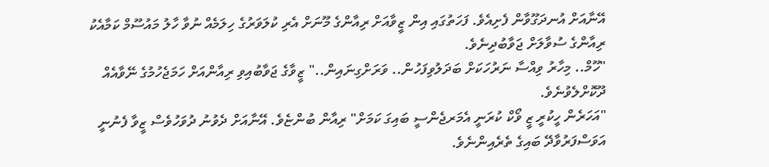އޭނާއަށް އުނދަގޫވާން ފެށިއެވެ. ފަހަތުގައި އިން ޒީވާއަށް ރިއާންގެ މޫނަށް އެރި ކުލަވަރުގެ ހިލަމެއް ނުވާ ހާލު މައުސޫމް ކަމާއެކު ރިއާންގެ ސުވާލަށް ޖަވާބުދިނެވެ.
"ހޫމް.. މިހާރު ވިއްސާ ނަރުހަކަށް ބަދަލުވިފަހުން.. ވަރަށްގިނައިން.." ޒީވާގެ ޖަވާބުއިވި ރިއާންއަށް ހަމަޖެހުމުގެ ނޭވާއެއް ދޫކޮށްލެވުނެވެ.
"އަހަރެން ހީކުރީ ޒީ ވޯކް ކުރަނީ އެމަރޖެންސީ ބައިގަ ކަމަށް" ރިއާން ބުންޏެވެ. އޭނާއަށް ދެވުނު ދުވަހުވެސް ޒީވާ ފެނުނީ އަވަސްފަރުވާދޭ ބައިގެ ތެރެއިންނެވެ.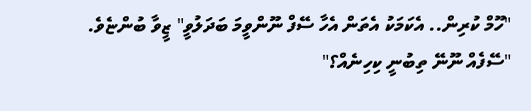"ހޫމް ކުރިން.. އެކަމަކު އެތަން އެހާ ސޭފް ނޫންވީމަ ބަދަލުވީ" ޒީވާ ބުންޏެވެ.
"ސޭފެއް ނޫނޭ ތިބުނީ ކިހިނެއް؟"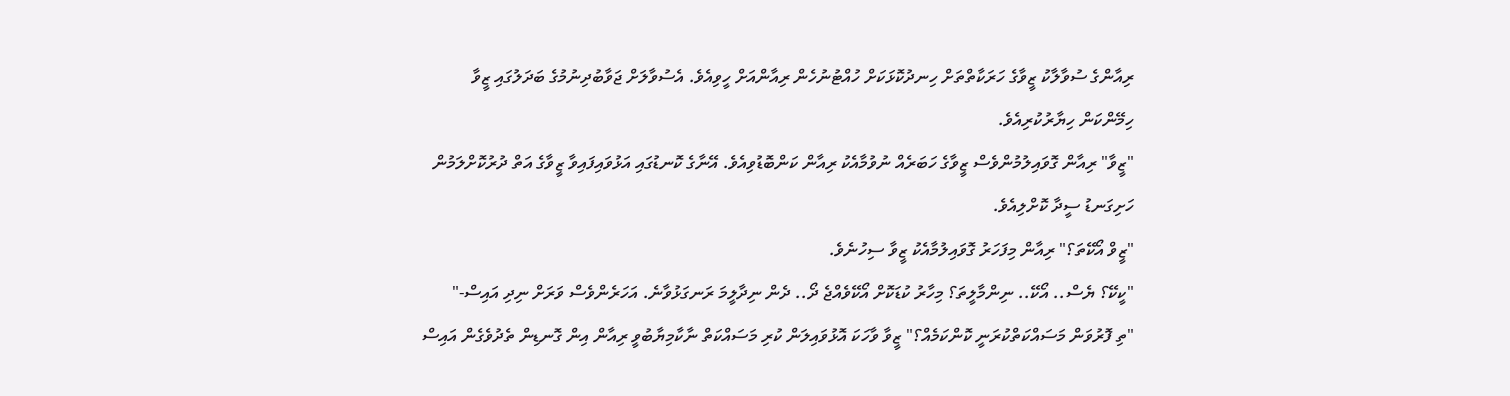ރިއާންގެ ސުވާލާކު ޒީވާގެ ހަރަކާތްތަށް ހިނދުކޮޅަކަށް ހުއްޓުނުހެން ރިއާންއަށް ހީވިއެވެ. އެސުވާލަށް ޖަވާބުދިނުމުގެ ބަދަލުގައި ޒީވާ ހިމޭންކަން ހިޔާރުކުރިއެވެ.
"ޒީވާ" ރިއާން ގޮވައިލުމުންވެސް ޒީވާގެ ހަބަރެއް ނުވުމާއެކު ރިއާން ކަންބޮޑުވިއެވެ. އޭނާގެ ކޮނޑުގައި އަޅުވައިފައިވާ ޒީވާގެ އަތް ދުރުކޮށްލަމުން ހަށިގަނޑު ސީދާ ކޮށްލިއެވެ.
"ޒީވް އޯކޭތަ؟" ރިއާން މިފަހަރު ގޮވައިލުމާއެކު ޒީވާ ސިހުނެވެ.
"ކީކޭ؟ ޔެސް.. އޯކޭ.. ނިންމާލީތަ؟ މިހާރު ކުޑަކޮށް އޯކޭވެއްޖެ ދޯ.. ދެން ނިދާލީމަ ރަނގަޅުވާނެ. އަހަރެންވެސް ވަރަށް ނިދި އައިސް-"
"ތި ފޮރުވަން މަސައްކަތްކުރަނީ ކޮންކަމެއް؟" ޒީވާ ވާހަކަ އޮޅުވައިލަން ކުރި މަސައްކަތް ނާކާމިޔާބުވީ ރިއާން އިން ގޮނޑިން ތެދުވެގެން އައިސް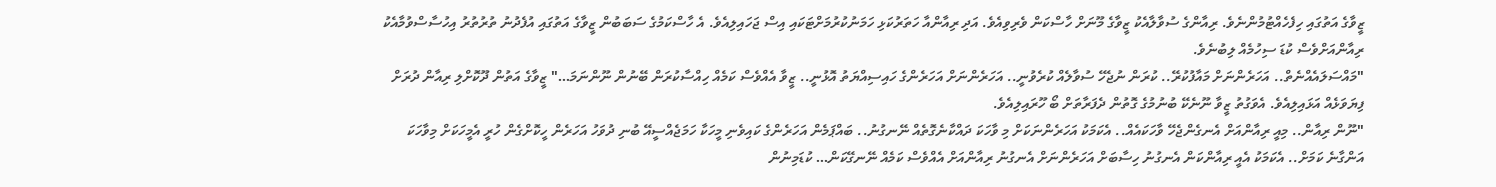ޒީވާގެ އަތުގައި ހިފެހެއްޓުމުންނެވެ. ރިއާންގެ ސުވާލާއެކު ޒީވާގެ މޫނަށް ހާސްކަން ވެރިވިއެވެ. އަދި ރިއާންއާ ހަތަރުކަޅި ހަމަނުކުރުމަށްޓަކައި އިސް ޖަހައިލިއެވެ. އެ ހާސްކަމުގެ ސަބަބުން ޒީވާގެ އަތުގައި އުފެދުނު ތުރުތުރު އިހުސާސްވުމާއެކު ރިއާންއަށްވެސް ކުޑަ ސިހުމެއް ލިބުނެވެ.
"މައްސަލައެއްނެތް.. އަހަރެންނަށް މައާފުކުރޭ.. ކުރަން ނުޖެހޭ ސުވާލެއް ކުރެވުނީ.. އަހަރެންނަށް އަހަރެންގެ ހައިސިއްޔަތު އޮޅުނީ.. ޒީވާ އެއްވެސް ކަމެއް ހިއްސާކުރަން ބޭނުން ނޫންނަމަ…" ޒީވާގެ އަތުން ދޫކޮށްލި ރިއާން ދުރަށް ފިޔަވަޅެއް އަޅައިލިއެވެ. އެވަގުތު ޒީވާ ނޫނެކޭ ބުނުމުގެ ގޮތުން ދެފަރާތަށް ބޯ ހޫރައިލިއެވެ.
"ނޫން ރިއާން.. މިއީ ރިއާންއަށް އެނގެންޖެހޭ ވާހަކައެއް.. އެކަމަކު އަހަރެންނަކަށް މި ވާހަކަ ދައްކާނެގޮތެއް ނޭނގުނު.. ބައްޕަމެން އަހަރެންގެ ކައިވެނި މީހަކާ ހަމަޖެއްސީއޭ ބުނި ދުވަހު އަހަރެން ހީކޮށްގެން ހުރީ އެމީހަކަށް މިވާހަކަ އަންގާނެ ކަމަށް.. އެކަމަކު އެއީ ރިއާންކަން އެނގުނު ހިސާބަށް އަހަރެންނަށް އެނގުނު ރިއާންއަށް އެއްވެސް ކަމެއް ނޭނގޭކަން… ކުޑަމިނުން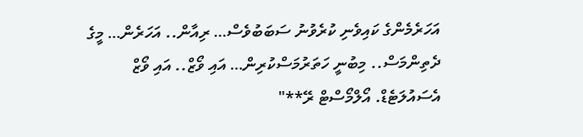އަހަރެމެންގެ ކައިވެނި ކުރެވުނު ސަބަބުވެސް… ރިއާން.. އަހަރެން… މީގެ ދެތިންމަސް.. މިބުނީ ހަތަރުމަސްކުރިން… އައި ވޯޒް.. އައި ވޯޒް އެސައުލަޓެޑް. އޯލްމޯސްޓް ރޭ**"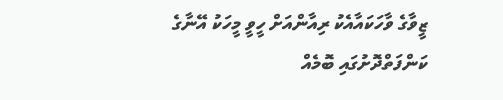ޒީވާގެ ވާހަކައާއެކު ރިއާންއަށް ހީވީ މީހަކު އޭނާގެ ކަންފަތްދޮށުގައި ބޮމެއް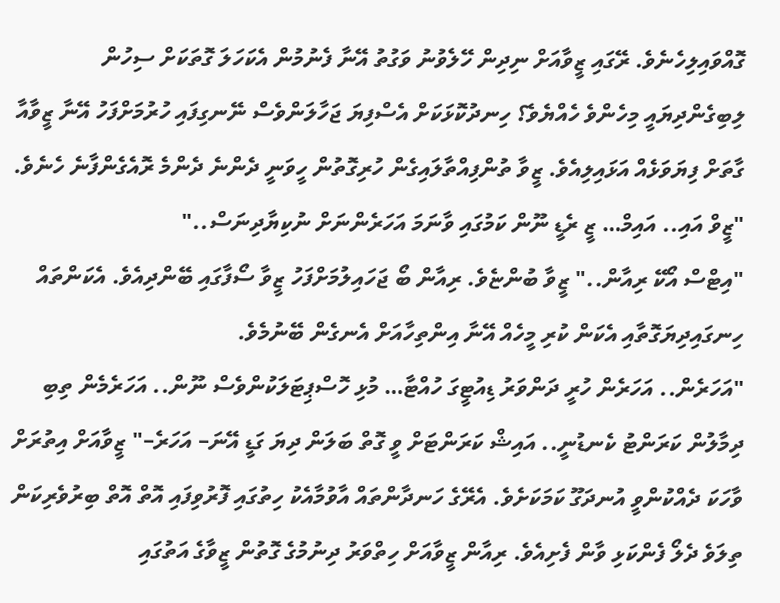ގޮއްވައިލިހެނެވެ. ރޭގައި ޒީވާއަށް ނިދިން ހޭލެވުނު ވަގުތު އޭނާ ފެނުމުން އެކަހަލަ ގޮތަކަށް ސިހުން ލިބިގެންދިޔައީ މިހެންވެ ހެއްޔެވެ؟ ހިނދުކޮޅަކަށް އެސްފިޔަ ޖަހާލަންވެސް ނޭނގިފައި ހުރުމަށްފަހު އޭނާ ޒީވާއާ ގާތަށް ފިޔަވަޅެއް އަޅައިލިއެވެ. ޒީވާ ތުންފިއްތާލައިގެން ހުރިގޮތުން ހީވަނީ ދެންނެ ދެންމެ ރޮއެގެންފާނެ ހެނެވެ.
"ޒީވް އައި.. އައިމް… ޒީ ރެޑީ ނޫން ކަމުގައި ވާނަމަ އަހަރެންނަށް ނުކިޔާދިނަސް.."
"އިޓްސް އޯކޭ ރިއާން.." ޒީވާ ބުންޏެވެ. ރިއާން ބޯ ޖަހައިލުމަށްފަހު ޒީވާ ސޯފާގައި ބޭންދިއެވެ. އެކަންތައް ހިނގައިދިޔަގޮތާއި އެކަން ކުރި މީހެއް އޭނާ އިންތިހާއަށް އެނގެން ބޭނުމެވެ.
"އަހަރެން.. އަހަރެން ހުރީ ދަންވަރު ޑިއުޓީގަ ހުއްޓާ… މުޅި ހޮސްޕިޓަލަކުންވެސް ނޫން.. އަހަރެމެން ތިބި ދިމާލުން ކަރަންޓު ކެނޑުނީ.. އައިޝް ކަރަންޓަށް ވީ ގޮތް ބަލަން ދިޔަ ގަޑީ އޭނަ– އަހަރެ–" ޒީވާއަށް އިތުރަށް ވާހަކަ ދެއްކުންވީ އުނދަގޫ ކަމަކަށެވެ. އެރޭގެ ހަނދާންތައް އާވުމާއެކު ހިތުގައި ފޮރުވިފައި އޮތް އޮތް ބިރުވެރިކަން ތިލަވެ ދެލޯ ފެންކަޅި ވާން ފެށިއެވެ. ރިއާން ޒީވާއަށް ހިތްވަރު ދިނުމުގެ ގޮތުން ޒީވާގެ އަތުގައި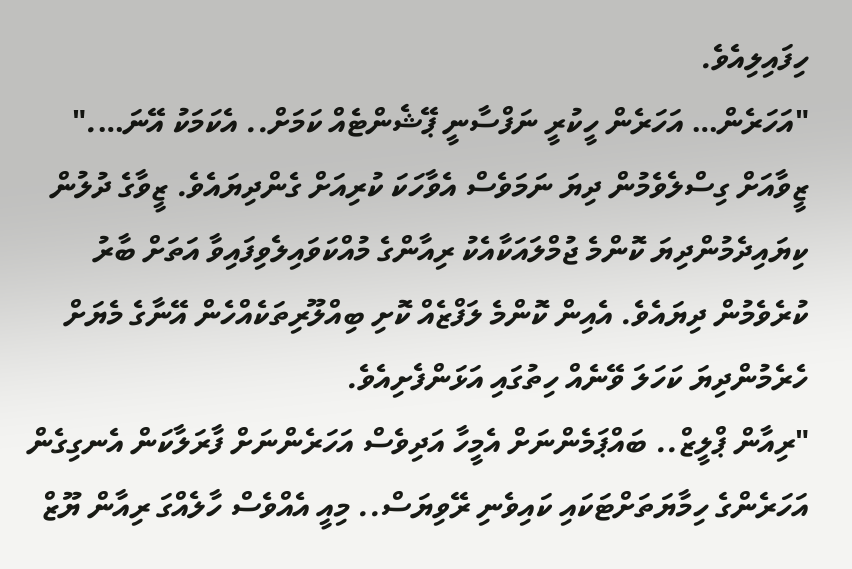ހިފައިލިއެވެ.
"އަހަރެން… އަހަރެން ހީކުރީ ނަފްސާނީ ޕޭޝެންޓެއް ކަމަށް.. އެކަމަކު އޭނަ…." ޒީވާއަށް ގިސްލެވެމުން ދިޔަ ނަމަވެސް އެވާހަކަ ކުރިއަށް ގެންދިޔައެވެ. ޒީވާގެ ދުލުން ކިޔައިދެމުންދިޔަ ކޮންމެ ޖުމްލައަކާއެކު ރިއާންގެ މުއްކަވައިލެވިފައިވާ އަތަށް ބާރު ކުރެވެމުން ދިޔައެވެ. އެއިން ކޮންމެ ލަފްޒެއް ކޮށި ބިއްލޫރިތަކެއްހެން އޭނާގެ މެޔަށް ހެރެމުންދިޔަ ކަހަލަ ވޭނެއް ހިތުގައި އަޅަންފެށިއެވެ.
"ރިއާން ޕްލީޒް.. ބައްޕަމެންނަށް އެމީހާ އަދިވެސް އަހަރެންނަށް ފާރަލާކަން އެނގިގެން އަހަރެންގެ ހިމާޔަތަށްޓަކައި ކައިވެނި ރޭވިޔަސް.. މިއީ އެއްވެސް ހާލެއްގަ ރިއާން ޔޫޒް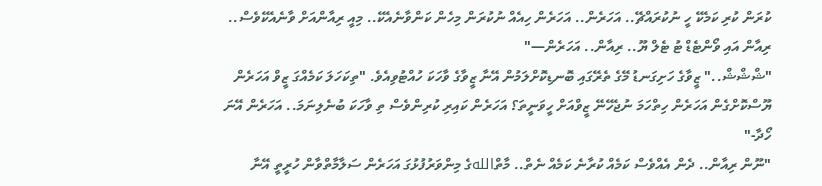ކުރަން ކުރި ކަމެކޭ ހީ ނުކުރައްޗޭ.. އަހަރެން.. އަހަރެން ހިއެއް ނުކުރަން މިހެން ކަންވާނެއެކޭ.. މިއީ ރިއާންއަށް ވާނެއެކޭވެސް.. ރިއާން އައި ވޯންޓެޑް ޓު ޓެލް ޔޫ.. ރިއާން.. އަހަރެން—"
"ޝްޝްޝް.." ޒީވާގެ ހަށިގަނޑު މޭގެ ތެރޭގައި ބޮނޑިކޮށްލަމުން އޭނާ ޒީވާގެ ވާހަކަ ހުއްޓުވިއެވެ. "ތިކަހަލަ ކަމެއްގަ ޒީވް އަހަރެން ޔޫސްކޮށްގެން އަހަރެން ހިތްހަމަ ނުޖެހޭނޭ ޒީވްއަށް ހީވަނީތަ؟ އަހަރެން ކައިރި ކުރިންވެސް ތި ވާހަކަ ބުނެލިނަމަ.. އަހަރެން އޭނަ ހޯދާ-"
"ނޫން ރިއާން.. ދެން އެއްވެސް ކަމެއް ކުރާނެ ކަމެއް ނެތް.. މާތްاللهގެ މިންވަރުފުޅުގަ އަހަރެން ސަލާމާތްވާން ހުރީތީ އޭނާ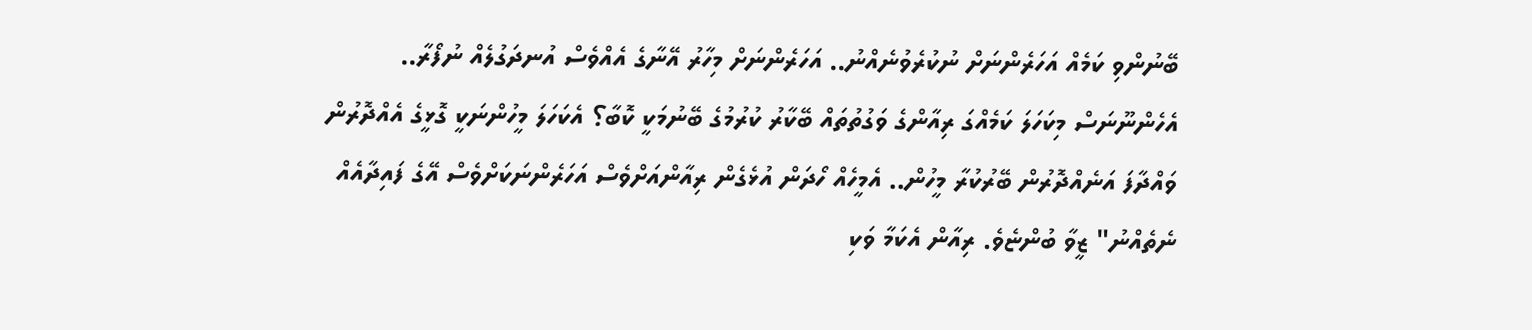ބޭނުންވި ކަމެއް އަހަރެންނަށް ނުކުރެވުނެއްނު.. އަހަރެންނަށް މިހާރު އޭނާގެ އެއްވެސް އުނދަގުލެއް ނުފޯރާ.. އެހެންނޫނަސް މިކަހަލަ ކަމެއްގަ ރިއާންގެ ވަގުތުތައް ބޭކާރު ކުރުމުގެ ބޭނުމަކީ ކޮބާ؟ އެކަހަލަ މީހުންނަކީ ގޮޅީގެ އެއްދޮރުން ވައްދާފަ އަނެއްދޮރުން ބޭރުކުރާ މީހުން.. އެމީހެއް ހޯދަން އުޅެގެން ރިއާންއަށްވެސް އަހަރެންނަކަށްވެސް އޭގެ ފައިދާއެއް ނެތެއްނު" ޒީވާ ބުންޏެވެ. ރިއާން އެކަމާ ވަކި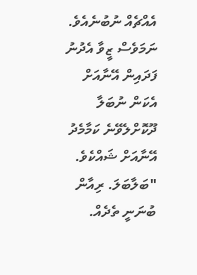އެއްޗެއް ނުބުނެއެވެ. ނަމަވެސް ޒީވާ އެދުނު ފަދައިން އޭނާއަށް އެކަން ނުބަލާ ދޫކޮށްލެވޭނެ ކަމާމެދު އޭނާއަށް ޝައްކެވެ.
"ބަލާބަލަ. ރިއާން ބުނަނީ ތެދެއް.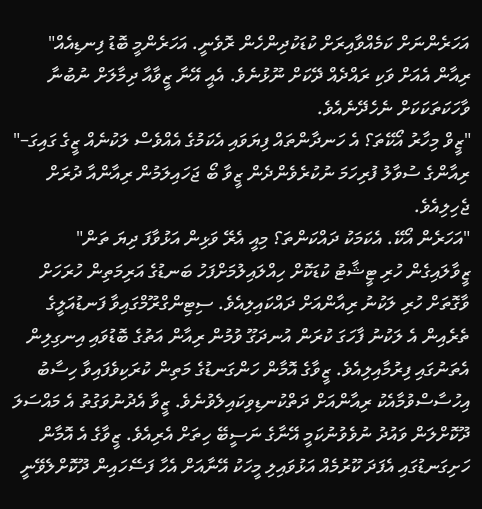އަހަރެންނަށް ކަމެއްވާއިރަށް ކުޑަކުދިންހެން ރޮވެނީ. އަހަރެންމީ ބޮޑު ފިނޑިއެއް" ރިއާން އެއަށް ވަކި ރައްދެއް ދޭކަށް ނޫޅުނެވެ. އެއީ އޭނާ ޒީވާއާ ދިމާލަށް ނުބުނާ ވާހަކަތަކަކަށް ނެހެދޭނެއެވެ.
"ޒީވް މިހާރު އޯކޭތަ؟ އެ ހަނދާންތައް ފިޔަވައި އެކަމުގެ އެއްވެސް ލަކުނެއް ޒީގެ ގައިގަ–" ރިއާންގެ ސުވާލު ފުރިހަމަ ނުކުރެވެންދެން ޒީވާ ބޯ ޖަހައިލަމުން ރިއާންއާ ދުރަށް ޖެހިލިއެވެ.
"އަހަރެން އޯކޭ. އެކަމަކު ދައްކަންތަ؟ މިއީ އެރޭ ވަޅިން އަޅުވާފަ ދިޔަ ތަން" ޒީވާލައިގެން ހުރި ޓީޝާޓު ކުޑަކޮށް ހިއްލައިލުމަށްފަހު ބަނޑުގެ އަރިމަތިން ހުރަހަށް ވާގޮތަށް ހުރި ލަކުނު ރިއާންއަށް ދައްކައިލިއެވެ. ސިޓިންގްރޫމްގައިވާ ފަނޑުއަލީގެ ތެރެއިން އެ ލަކުނު ފާހަގަ ކުރަން އުނދަގޫ ވުމުން ރިއާން އަތުގެ ބޮޑުވައި އިނގިލިން އެތަނުގައި ފިރުމާއިލިއެވެ. ޒީވާގެ އޮމާން ހަންގަނޑުގެ މަތިން ކުރަކިވެފައިވާ ހިސާބު އިހުސާސްވުމާއެކު ރިއާންއަށް ދަތްކުނޑިވިކައިލެވުނެވެ. ޒީވާ އެދުނުވަގުތު އެ މައްސަލަ ދޫކޮށްލަން ވައުދު ނުވެވުނުކަމީ އޭނާގެ ނަސީބޭ ހިތަށް އެރިއެވެ. ޒީވާގެ އެ އޮމާން ހަށިގަނޑުގައި އެފަދަ ކޫރުމެއް އަޅުވައިލި މީހަކު އޭނާއަށް އެހާ ފަސޭހައިން ދޫކޮށްލެވޭނީ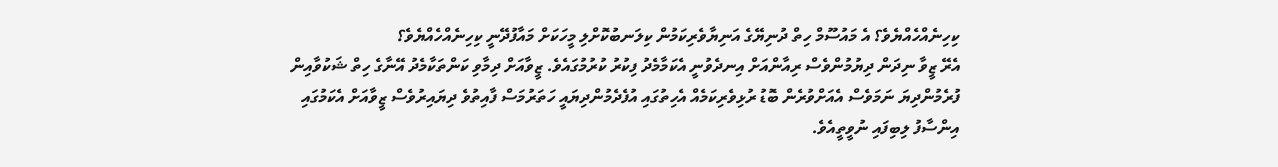ކިހިނެއްހެއްޔެވެ؟ އެ މައުސޫމް ހިތް ދުނިޔޭގެ އަނިޔާވެރިކަމުން ކިލަނބުކޮށްލި މީހަކަށް މައާފުދޭނީ ކިހިނެއްހެއްޔެވެ؟
އެރޭ ޒީވާ ނިދަން ދިޔުމުންވެސް ރިއާންއަށް އިނދެވުނީ އެކަމާމެދު ފިކުރު ކުރުމުގައެވެ. ޒީވާއަށް ދިމާވި ކަންތަކާމެދު އޭނާގެ ހިތް ޝަކުވާއިން ފުރެމުންދިޔަ ނަމަވެސް އެއަށްވުރެން ބޮޑު ރުޅިވެރިކަމެއް އެހިތުގައި އުފެދެމުންދިޔައީ ހަތަރުމަސް ފާއިތުވެ ދިޔައިރުވެސް ޒީވާއަށް އެކަމުގައި އިންސާފު ލިބިފައި ނުވީތީއެވެ.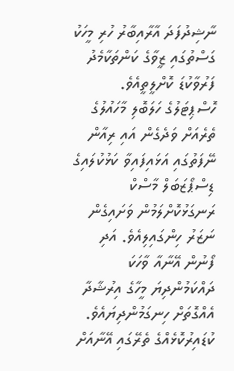ނާޝިދުފަދަ އާރާއިބާރު ހުރި މީހަކު ގަސްތުގައި ޒީވާގެ ކަންތަކާމެދު ފަރުވާކުޑަ ކޮށްލީތީއެވެ.
ހޮސްޕިޓަލުގެ ހަލަބޮލި މާހައުލުގެ ތެރެއަށް ވަދެގެން އައި ރިއާން ނޭފަތުގައި އަޅައިފައިވާ ކަޅުކުލައިގެ ޑިސްޕޯޒަބަލް މާސްކް ރަނގަޅުކޮށްލަމުން ވަށައިގެން ނަޒަރު ހިންގައިލިއެވެ. އަދި ފޯނުން އޭނާއާ ވާހަކަ ދައްކަމުންދިޔަ މީހާގެ އިރުޝާދާ އެއްގޮތަށް ހިނގަމުންދިޔައެވެ. ކުޑައިރުކޮޅެއްގެ ތެރޭގައި އޭނާއަށް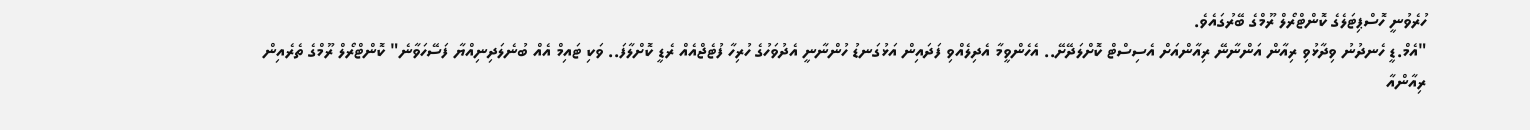ހުރެވުނީ ހޮސްޕިޓަލެގެ ކޮންޓްރޯލް ރޫމްގެ ބޭރުގައެވެ.
"އެމް.ޑީ ހެނދުނު ވިދާޅުވި ރިއާން އަންނާނޭ ރިއާންއަށް އެސިސްޓް ކޮށްލަދޭށޭ.. އެހެންވީމާ އެދިލެއްވި ފަދައިން އަޅުގަނޑު ހުންނާނީ އެދުވަހުގެ ހުރިހާ ފުޓެޖްއެއް ރެޑީ ކޮށްލާފަ.. ވަކި ޓައިމް އެއް ބުނެލަދިނިއްޔާ ފަސޭހަވާނެ" ކޮންޓްރޯލް ރޫމްގެ ތެރެއިން ރިއާންއާ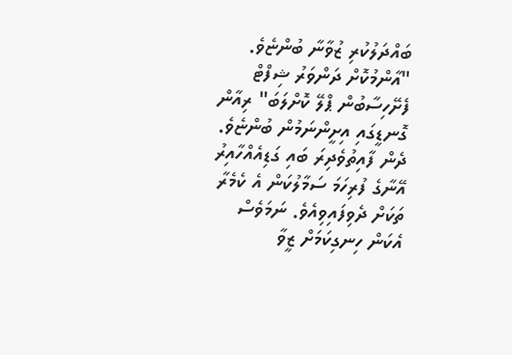ބައްދަލުކުރި ޒުވާނާ ބުންޏެވެ.
"އާންމުކޮށް ދަންވަރު ޝިފްޓް ފެށޭހިސާބުން ޕްލޭ ކޮށްލަބަ" ރިއާން ގޮނޑީގައި އިށީންނަމުން ބުންޏެވެ. ދެން ފާއިތުވެދިރަ ބައި ގަޑިއެއްހާއިރު އޭނާގެ ފުރިހަމަ ސަމާލުކަން އެ ކެމެރާ ތަކަށް ދެވިފައިވިއެވެ. ނަމަވެސް އެކަން ހިނގިކަމަށް ޒީވާ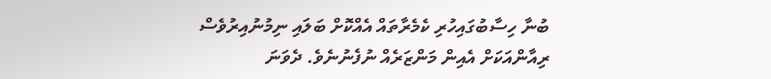ބުނާ ހިސާބުގައިހުރި ކެމެރާތައް އެއްކޮށް ބަލައި ނިމުނުއިރުވެސް ރިއާންއަކަށް އެއިން މަންޒަރެއް ނުފެނުނެވެ. ދެވަނަ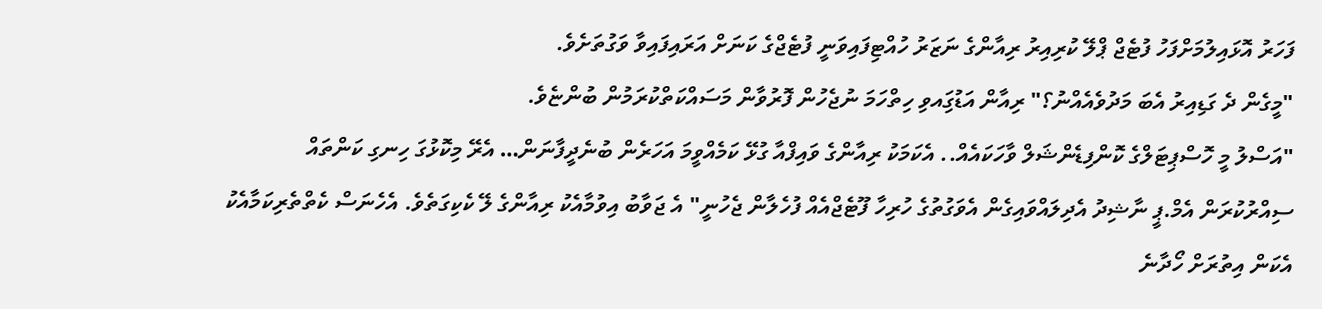ފަހަރު އޮޅައިލުމަށްފަހު ފުޓެޖް ޕްލޭ ކުރިއިރު ރިއާންގެ ނަޒަރު ހުއްޓިފައިވަނީ ފުޓެޖްގެ ކަނަށް އަރައިފައިވާ ވަގުތަށެވެ.
"މީގެން ދެ ގަޑިއިރު އެބަ މަދުވެއެއްނު؟" ރިއާން އަޑުގަިއވި ހިތްހަމަ ނުޖެހުން ފޮރުވާން މަސައްކަތްކުރަމުން ބުންޏެވެ.
"އަސްލު މީ ހޮސްޕިޓަލްގެ ކޮންފިޑެންޝަލް ވާހަކައެއް.. އެކަމަކު ރިއާންގެ ވައިފްއާ ގުޅޭ ކަމެއްވީމަ އަހަރެން ބުނެދީފާނަން… އެރޭ މިކޮޅުގަ ހިނގި ކަންތައް ސިއްރުކުރަން އެމް.ޕީ ނާޝިދު އެދިލައްވައިގެން އެވަގުތުގެ ހުރިހާ ފޫޓެޖްއެއް ފުހެލާން ޖެހުނީ" އެ ޖަވާބު އިވުމާއެކު ރިއާންގެ ލޭ ކެކިގަތެވެ. އެހެނަސް ކެތްތެރިކަމާއެކު އެކަން އިތުރަށް ހޯދާނެ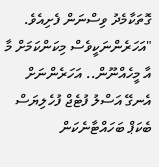ގޮތަކާމެދު ވިސްނަން ފެށިއެވެ.
"އަހަރެންނަކީވެސް މިކަންކަމަށް މާ އާ މީހެއްނޫން.. އަހަރެންނަށް އެނގޭ އަސްލު ފުޓެޖް ފުހެލިޔަސް ބެކަޕް ބަހައްޓާނެކަން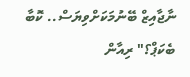ނާޖާއިޒް ބޭނުމަކަށްވިޔަސް.. ކޮބާ ބެކަޕް؟" ރިއާން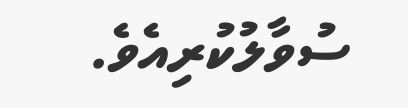ސުވާލުކުރިއެވެ.